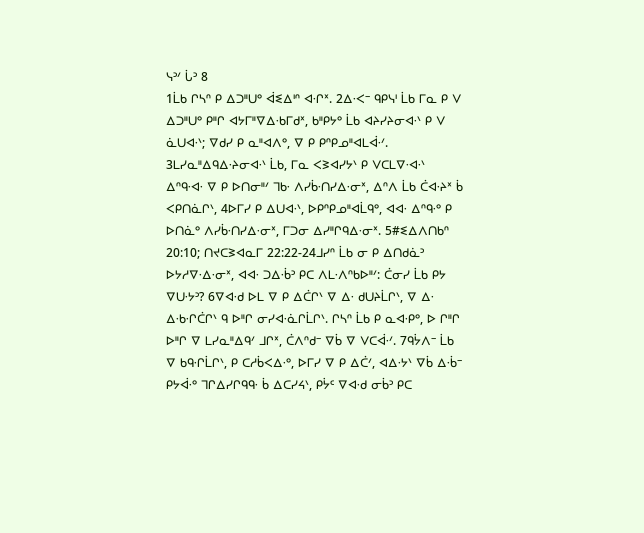ᓭᐣᐟ ᒑᐣ 8
1ᒫᑲ ᒋᓴᐢ ᑭ ᐃᑐᐦᑌᐤ ᐋᓬᐃᑊᐢ ᐊᐧᒋᕽ. 2ᐃᐧᐸᐨ ᑫᑭᓭᑊ ᒫᑲ ᒥᓇ ᑭ ᐯ ᐃᑐᐦᑌᐤ ᑭᐦᒋ ᐊᔭᒥᐦᐁᐃᐧᑲᒥᑯᕽ, ᑲᐦᑭᔭᐤ ᒫᑲ ᐊᔨᓯᔨᓂᐊᐧᐠ ᑭ ᐯ ᓈᑌᐊᐧᐠ; ᐁᑯᓯ ᑭ ᓇᐦᐊᐱᐤ, ᐁ ᑭ ᑭᐢᑭᓄᐦᐊᒪᐋᐧᐟ. 3ᒪᓯᓇᐦᐃᑫᐃᐧᔨᓂᐊᐧᐠ ᒫᑲ, ᒥᓇ ᐸᕒᐊᓯᔭᐠ ᑭ ᐯᑕᒪᐁᐧᐊᐧᐠ ᐃᐢᑫᐧᐊᐧ ᐁ ᑭ ᐅᑎᓂᐦᐟ ᒣᑲᐧ ᐱᓯᑳᐧᑎᓯᐃᐧᓂᕽ, ᐃᐢᐱ ᒫᑲ ᑖᐊᐧᔨᕽ ᑳ ᐸᑭᑎᓈᒋᐠ, 4ᐅᒥᓯ ᑭ ᐃᑌᐊᐧᐠ, ᐅᑭᐢᑭᓄᐦᐊᒫᑫᐤ, ᐊᐊᐧ ᐃᐢᑫᐧᐤ ᑭ ᐅᑎᓈᐤ ᐱᓯᑳᐧᑎᓯᐃᐧᓂᕽ, ᒥᑐᓂ ᐃᓯᐦᒋᑫᐃᐧᓂᕽ. 5#ᓬᐃᐱᑎᑲᐢ 20:10; ᑎᔪᑕᕒᐊᓇᒥ 22:22-24ᒧᓯᐢ ᒫᑲ ᓂ ᑭ ᐃᑎᑯᓈᐣ ᐅᔭᓱᐁᐧᐃᐧᓂᕽ, ᐊᐊᐧ ᑐᐃᐧᑳᐣ ᑭᑕ ᐱᒪᐧᐱᐢᑲᐅᐦᐟ: ᑖᓂᓯ ᒫᑲ ᑭᔭ ᐁᑌᐧᔭᐣ? 6ᐁᐊᐧᑯ ᐅᒪ ᐁ ᑭ ᐃᑖᒋᐠ ᐁ ᐃᐧ ᑯᑌᔨᒫᒋᐠ, ᐁ ᐃᐧ ᐃᐧᑲᐧᒋᑖᒋᐠ ᑫ ᐅᐦᒋ ᓂᓯᐊᐧᓈᒋᒫᒋᐠ. ᒋᓴᐢ ᒫᑲ ᑭ ᓇᐊᐧᑭᐤ, ᐅ ᒋᐦᒋ ᐅᐦᒋ ᐁ ᒪᓯᓇᐦᐃᑫᐟ ᒧᒋᕽ, ᑖᐱᐢᑯᐨ ᐁᑳ ᐁ ᐯᑕᐋᐧᐟ. 7ᑫᔮᐱᐨ ᒫᑲ ᐁ ᑲᑫᐧᒋᒫᒋᐠ, ᑭ ᑕᓱᑳᐸᐃᐧᐤ, ᐅᒥᓯ ᐁ ᑭ ᐃᑖᐟ, ᐊᐃᐧᔭᐠ ᐁᑳ ᐃᐧᑳᐨ ᑭᔭᐋᐧᐤ ᒣᒋᐃᓯᒋᑫᑫᐧ ᑳ ᐃᑕᓯᔦᐠ, ᑭᔮᒼ ᐁᐊᐧᑯ ᓂᑳᐣ ᑭᑕ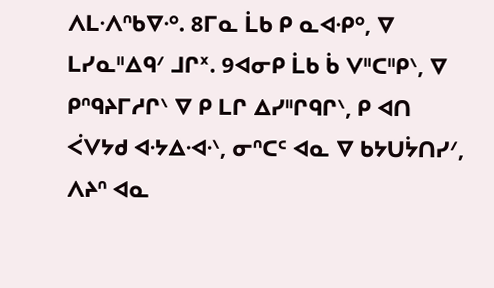ᐱᒪᐧᐱᐢᑲᐁᐧᐤ. 8ᒥᓇ ᒫᑲ ᑭ ᓇᐊᐧᑭᐤ, ᐁ ᒪᓯᓇᐦᐃᑫᐟ ᒧᒋᕽ. 9ᐊᓂᑭ ᒫᑲ ᑳ ᐯᐦᑕᐦᑭᐠ, ᐁ ᑭᐢᑫᔨᒥᓱᒋᐠ ᐁ ᑭ ᒪᒋ ᐃᓯᐦᒋᑫᒋᐠ, ᑭ ᐊᑎ ᐹᐯᔭᑯ ᐊᐧᔭᐃᐧᐊᐧᐠ, ᓂᐢᑕᒼ ᐊᓇ ᐁ ᑲᔭᑌᔮᑎᓯᐟ, ᐱᔨᐢ ᐊᓇ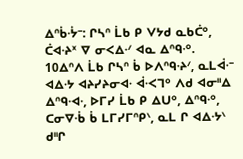ᐃᐢᑳᐧᔮᐨ: ᒋᓴᐢ ᒫᑲ ᑭ ᐯᔭᑯ ᓇᑲᑖᐤ, ᑖᐊᐧᔨᕽ ᐁ ᓂᐸᐃᐧᐟ ᐊᓇ ᐃᐢᑫᐧᐤ. 10ᐃᐢᐱ ᒫᑲ ᒋᓴᐢ ᑳ ᐅᐱᐢᑫᐧᔨᐟ, ᓇᒪᐋᐧᐨ ᐊᐃᐧᔭ ᐊᔨᓯᔨᓂᐊᐧ ᐋᐧᐸᒣᐤ ᐱᑯ ᐊᓂᐦᐃ ᐃᐢᑫᐧᐊᐧ, ᐅᒥᓯ ᒫᑲ ᑭ ᐃᑌᐤ, ᐃᐢᑫᐧᐤ, ᑕᓂᐁᐧᑳ ᑳ ᒪᒥᓯᒥᐢᑭᐠ, ᓇᒪ ᒋ ᐊᐃᐧᔭᐠ ᑯᐦᒋ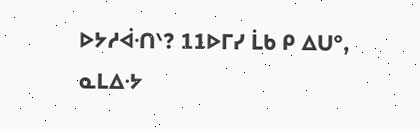ᐅᔭᓱᐋᐧᑎᐠ? 11ᐅᒥᓯ ᒫᑲ ᑭ ᐃᑌᐤ, ᓇᒪᐃᐧᔭ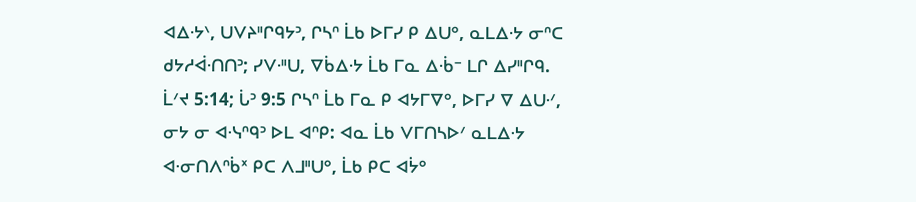ᐊᐃᐧᔭᐠ, ᑌᐯᔨᐦᒋᑫᔭᐣ, ᒋᓴᐢ ᒫᑲ ᐅᒥᓯ ᑭ ᐃᑌᐤ, ᓇᒪᐃᐧᔭ ᓂᐢᑕ ᑯᔭᓱᐋᐧᑎᑎᐣ; ᓯᐯᐧᐦᑌ, ᐁᑳᐃᐧᔭ ᒫᑲ ᒥᓇ ᐃᐧᑳᐨ ᒪᒋ ᐃᓯᐦᒋᑫ.
ᒫᐟᔪ 5:14; ᒑᐣ 9:5 ᒋᓴᐢ ᒫᑲ ᒥᓇ ᑭ ᐊᔭᒥᐁᐤ, ᐅᒥᓯ ᐁ ᐃᑌᐧᐟ, ᓂᔭ ᓂ ᐊᐧᓭᐢᑫᐣ ᐅᒪ ᐊᐢᑭ: ᐊᓇ ᒫᑲ ᐯᒥᑎᓴᐅᐟ ᓇᒪᐃᐧᔭ ᐊᐧᓂᑎᐱᐢᑳᕽ ᑭᑕ ᐱᒧᐦᑌᐤ, ᒫᑲ ᑭᑕ ᐊᔮᐤ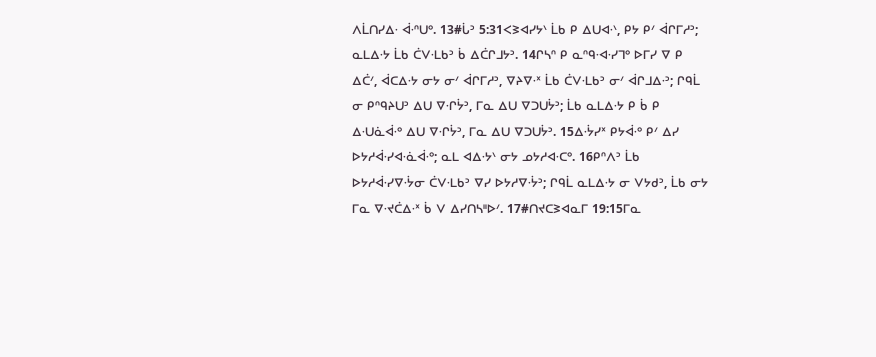ᐱᒫᑎᓯᐃᐧ ᐋᐧᐢᑌᐤ. 13#ᒑᐣ 5:31ᐸᕒᐊᓯᔭᐠ ᒫᑲ ᑭ ᐃᑌᐊᐧᐠ, ᑭᔭ ᑭᐟ ᐋᒋᒥᓱᐣ; ᓇᒪᐃᐧᔭ ᒫᑲ ᑖᐯᐧᒪᑲᐣ ᑳ ᐃᑖᒋᒧᔭᐣ. 14ᒋᓴᐢ ᑭ ᓇᐢᑫᐧᐊᐧᓯᒣᐤ ᐅᒥᓯ ᐁ ᑭ ᐃᑖᐟ, ᐋᑕᐃᐧᔭ ᓂᔭ ᓂᐟ ᐋᒋᒥᓱᐣ, ᐁᔨᐁᐧᕽ ᒫᑲ ᑖᐯᐧᒪᑲᐣ ᓂᐟ ᐋᒋᒧᐃᐧᐣ; ᒋᑫᒫ ᓂ ᑭᐢᑫᔨᑌᐣ ᐃᑌ ᐁᐧᒋᔮᐣ, ᒥᓇ ᐃᑌ ᐁᑐᑌᔮᐣ; ᒫᑲ ᓇᒪᐃᐧᔭ ᑭ ᑳ ᑭ ᐃᐧᑌᓈᐋᐧᐤ ᐃᑌ ᐁᐧᒋᔮᐣ, ᒥᓇ ᐃᑌ ᐁᑐᑌᔮᐣ. 15ᐃᐧᔮᓯᕽ ᑭᔭᐋᐧᐤ ᑭᐟ ᐃᓯ ᐅᔭᓱᐋᐧᓯᐊᐧᓈᐋᐧᐤ; ᓇᒪ ᐊᐃᐧᔭᐠ ᓂᔭ ᓄᔭᓱᐊᐧᑕᐤ. 16ᑭᐢᐱᐣ ᒫᑲ ᐅᔭᓱᐋᐧᓯᐁᐧᔮᓂ ᑖᐯᐧᒪᑲᐣ ᐁᓯ ᐅᔭᓱᐁᐧᔮᐣ; ᒋᑫᒫ ᓇᒪᐃᐧᔭ ᓂ ᐯᔭᑯᐣ, ᒫᑲ ᓂᔭ ᒥᓇ ᐁᐧᔪᑖᐃᐧᕽ ᑳ ᐯ ᐃᓯᑎᓴᐦᐅᐟ. 17#ᑎᔪᑕᕒᐊᓇᒥ 19:15ᒥᓇ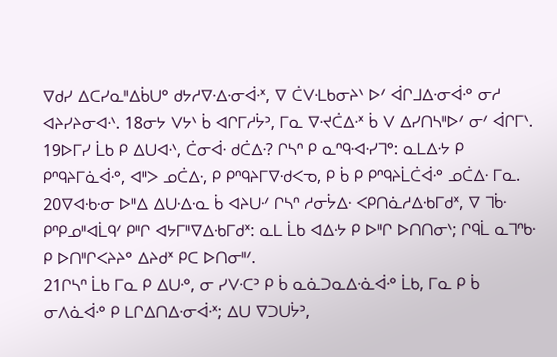ᐁᑯᓯ ᐃᑕᓯᓇᐦᐃᑳᑌᐤ ᑯᔭᓱᐁᐧᐃᐧᓂᐋᐧᕽ, ᐁ ᑖᐯᐧᒪᑲᓂᔨᐠ ᐅᐟ ᐋᒋᒧᐃᐧᓂᐋᐧᐤ ᓂᓱ ᐊᔨᓯᔨᓂᐊᐧᐠ. 18ᓂᔭ ᐯᔭᐠ ᑳ ᐊᒋᒥᓱᔮᐣ, ᒥᓇ ᐁᐧᔪᑖᐃᐧᕽ ᑳ ᐯ ᐃᓯᑎᓴᐦᐅᐟ ᓂᐟ ᐋᒋᒥᐠ. 19ᐅᒥᓯ ᒫᑲ ᑭ ᐃᑌᐊᐧᐠ, ᑖᓂᐋᐧ ᑯᑖᐃᐧ? ᒋᓴᐢ ᑭ ᓇᐢᑫᐧᐊᐧᓯᒣᐤ: ᓇᒪᐃᐧᔭ ᑭ ᑭᐢᑫᔨᒥᓈᐋᐧᐤ, ᐊᐦᐳ ᓄᑖᐃᐧ, ᑭ ᑭᐢᑫᔨᒥᐁᐧᑯᐸᓀ, ᑭ ᑳ ᑭ ᑭᐢᑫᔨᒫᑖᐋᐧᐤ ᓄᑖᐃᐧ ᒥᓇ. 20ᐁᐊᐧᑲᐧᓂ ᐅᐦᐃ ᐃᑌᐧᐃᐧᓇ ᑳ ᐊᔨᑌᐧᐟ ᒋᓴᐢ ᓱᓂᔮᐃᐧ ᐸᑭᑎᓈᓱᐃᐧᑲᒥᑯᕽ, ᐁ ᒣᑳᐧ ᑭᐢᑭᓄᐦᐊᒫᑫᐟ ᑭᐦᒋ ᐊᔭᒥᐦᐁᐃᐧᑲᒥᑯᕽ: ᓇᒪ ᒫᑲ ᐊᐃᐧᔭ ᑭ ᐅᐦᒋ ᐅᑎᑎᓂᐠ; ᒋᑫᒫ ᓇᒣᐢᑲᐧ ᑭ ᐅᑎᐦᒋᐸᔨᔨᐤ ᐃᔨᑯᕽ ᑭᑕ ᐅᑎᓂᐦᐟ.
21ᒋᓴᐢ ᒫᑲ ᒥᓇ ᑭ ᐃᑌᐧᐤ, ᓂ ᓯᐯᐧᑕᐣ ᑭ ᑳ ᓇᓈᑐᓇᐃᐧᓈᐋᐧᐤ ᒫᑲ, ᒥᓇ ᑭ ᑳ ᓂᐱᓈᐋᐧᐤ ᑭ ᒪᒋᐃᑎᐃᐧᓂᐋᐧᕽ; ᐃᑌ ᐁᑐᑌᔮᐣ,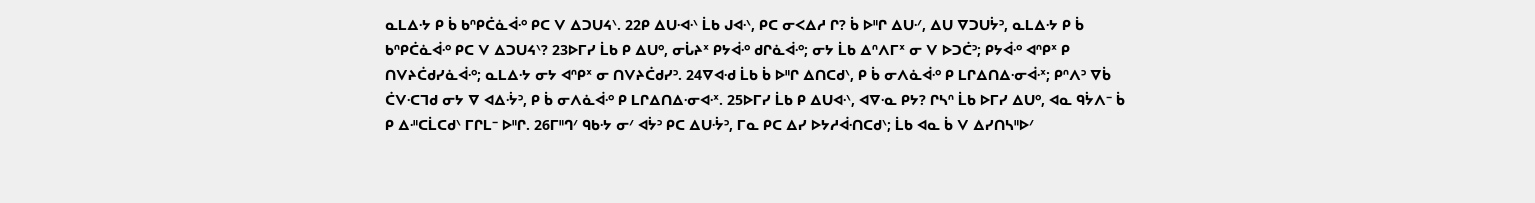ᓇᒪᐃᐧᔭ ᑭ ᑳ ᑲᐢᑭᑖᓈᐋᐧᐤ ᑭᑕ ᐯ ᐃᑐᑌᔦᐠ. 22ᑭ ᐃᑌᐧᐊᐧᐠ ᒫᑲ ᒍᐊᐧᐠ, ᑭᑕ ᓂᐸᐃᓱ ᒋ? ᑳ ᐅᐦᒋ ᐃᑌᐧᐟ, ᐃᑌ ᐁᑐᑌᔮᐣ, ᓇᒪᐃᐧᔭ ᑭ ᑳ ᑲᐢᑭᑖᓈᐋᐧᐤ ᑭᑕ ᐯ ᐃᑐᑌᔦᐠ? 23ᐅᒥᓯ ᒫᑲ ᑭ ᐃᑌᐤ, ᓂᒑᔨᕽ ᑭᔭᐋᐧᐤ ᑯᒋᓈᐋᐧᐤ; ᓂᔭ ᒫᑲ ᐃᐢᐱᒥᕽ ᓂ ᐯ ᐅᑐᑖᐣ; ᑭᔭᐋᐧᐤ ᐊᐢᑭᕽ ᑭ ᑎᐯᔨᑖᑯᓯᓈᐋᐧᐤ; ᓇᒪᐃᐧᔭ ᓂᔭ ᐊᐢᑭᕽ ᓂ ᑎᐯᔨᑖᑯᓯᐣ. 24ᐁᐊᐧᑯ ᒫᑲ ᑳ ᐅᐦᒋ ᐃᑎᑕᑯᐠ, ᑭ ᑳ ᓂᐱᓈᐋᐧᐤ ᑭ ᒪᒋᐃᑎᐃᐧᓂᐋᐧᕽ; ᑭᐢᐱᐣ ᐁᑳ ᑖᐯᐧᑕᒣᑯ ᓂᔭ ᐁ ᐊᐃᐧᔮᐣ, ᑭ ᑳ ᓂᐱᓈᐋᐧᐤ ᑭ ᒪᒋᐃᑎᐃᐧᓂᐊᐧᕽ. 25ᐅᒥᓯ ᒫᑲ ᑭ ᐃᑌᐊᐧᐠ, ᐊᐁᐧᓇ ᑭᔭ? ᒋᓴᐢ ᒫᑲ ᐅᒥᓯ ᐃᑌᐤ, ᐊᓇ ᑫᔮᐱᐨ ᑳ ᑭ ᐃᐧᐦᑕᒫᑕᑯᐠ ᒥᒋᒪᐨ ᐅᐦᒋ. 26ᒥᐦᒉᐟ ᑫᑲᐧᔭ ᓂᐟ ᐊᔮᐣ ᑭᑕ ᐃᑌᐧᔮᐣ, ᒥᓇ ᑭᑕ ᐃᓯ ᐅᔭᓱᐋᐧᑎᑕᑯᐠ; ᒫᑲ ᐊᓇ ᑳ ᐯ ᐃᓯᑎᓴᐦᐅᐟ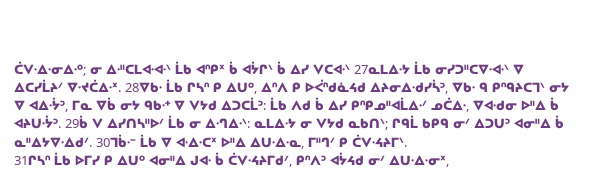ᑖᐯᐧᐃᐧᓂᐃᐧᐤ; ᓂ ᐃᐧᐦᑕᒪᐊᐧᐊᐧᐠ ᒫᑲ ᐊᐢᑭᕽ ᑳ ᐊᔮᒋᐠ ᑳ ᐃᓯ ᐯᑕᐊᐧᐠ 27ᓇᒪᐃᐧᔭ ᒫᑲ ᓂᓯᑐᐦᑕᐁᐧᐊᐧᐠ ᐁ ᐃᑕᓯᒫᔨᐟ ᐁᐧᔪᑖᐃᐧᕽ. 28ᐁᑲᐧ ᒫᑲ ᒋᓴᐢ ᑭ ᐃᑌᐤ, ᐃᐢᐱ ᑭ ᐅᐹᐢᑯᓈᔦᑯ ᐃᔨᓂᐃᐧᑯᓯᓵᐣ, ᐁᑲᐧ ᑫ ᑭᐢᑫᔨᑕᒣᐠ ᓂᔭ ᐁ ᐊᐃᐧᔮᐣ, ᒥᓇ ᐁᑳ ᓂᔭ ᑫᑲᐧᐩ ᐁ ᐯᔭᑯ ᐃᑐᑕᒫᐣ: ᒫᑲ ᐱᑯ ᑳ ᐃᓯ ᑭᐢᑭᓄᐦᐊᒫᐃᐧᐟ ᓄᑖᐃᐧ, ᐁᐊᐧᑯᓂ ᐅᐦᐃ ᑳ ᐊᔨᑌᐧᔮᐣ. 29ᑳ ᐯ ᐃᓯᑎᓴᐦᐅᐟ ᒫᑲ ᓂ ᐃᐧᒉᐃᐧᐠ: ᓇᒪᐃᐧᔭ ᓂ ᐯᔭᑯ ᓇᑲᑎᐠ; ᒋᑫᒫ ᑲᑭᑫ ᓂᐟ ᐃᑐᑌᐣ ᐊᓂᐦᐃ ᑳ ᓇᐦᐃᔭᐁᐧᐃᑯᐟ. 30ᒣᑳᐧᐨ ᒫᑲ ᐁ ᐊᐧᐃᐧᑕᕽ ᐅᐦᐃ ᐃᑌᐧᐃᐧᓇ, ᒥᐦᒉᐟ ᑭ ᑖᐯᐧᔦᔨᒥᐠ.
31ᒋᓴᐢ ᒫᑲ ᐅᒥᓯ ᑭ ᐃᑌᐤ ᐊᓂᐦᐃ ᒍᐊᐧ ᑳ ᑖᐯᐧᔦᔨᒥᑯᐟ, ᑭᐢᐱᐣ ᐊᔮᔦᑯ ᓂᐟ ᐃᑌᐧᐃᐧᓂᕽ,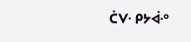ᑖᐯᐧ ᑭᔭᐋᐧᐤ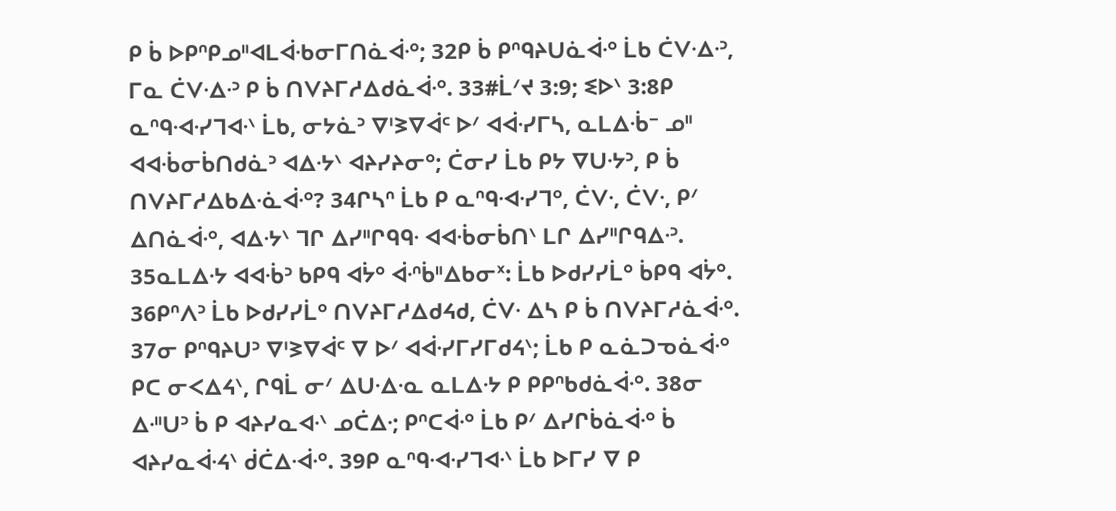ᑭ ᑳ ᐅᑭᐢᑭᓄᐦᐊᒪᐋᐧᑲᓂᒥᑎᓈᐋᐧᐤ; 32ᑭ ᑳ ᑭᐢᑫᔨᑌᓈᐋᐧᐤ ᒫᑲ ᑖᐯᐧᐃᐧᐣ, ᒥᓇ ᑖᐯᐧᐃᐧᐣ ᑭ ᑳ ᑎᐯᔨᒥᓱᐃᑯᓈᐋᐧᐤ. 33#ᒫᐟᔪ 3:9; ᓬᐅᐠ 3:8ᑭ ᓇᐢᑫᐧᐊᐧᓯᒣᐊᐧᐠ ᒫᑲ, ᓂᔭᓈᐣ ᐁᑊᕒᐁᐋᒼ ᐅᐟ ᐊᐋᐧᓯᒥᓴ, ᓇᒪᐃᐧᑳᐨ ᓄᐦ ᐊᐊᐧᑳᓂᑳᑎᑯᓈᐣ ᐊᐃᐧᔭᐠ ᐊᔨᓯᔨᓂᐤ; ᑖᓂᓯ ᒫᑲ ᑭᔭ ᐁᑌᐧᔭᐣ, ᑭ ᑳ ᑎᐯᔨᒥᓱᐃᑲᐃᐧᓈᐋᐧᐤ? 34ᒋᓴᐢ ᒫᑲ ᑭ ᓇᐢᑫᐧᐊᐧᓯᒣᐤ, ᑖᐯᐧ, ᑖᐯᐧ, ᑭᐟ ᐃᑎᓈᐋᐧᐤ, ᐊᐃᐧᔭᐠ ᒣᒋ ᐃᓯᐦᒋᑫᑫᐧ ᐊᐊᐧᑳᓂᑳᑎᐠ ᒪᒋ ᐃᓯᐦᒋᑫᐃᐧᐣ. 35ᓇᒪᐃᐧᔭ ᐊᐊᐧᑳᐣ ᑲᑭᑫ ᐊᔮᐤ ᐋᐧᐢᑳᐦᐃᑲᓂᕽ: ᒫᑲ ᐅᑯᓯᓯᒫᐤ ᑳᑭᑫ ᐊᔮᐤ. 36ᑭᐢᐱᐣ ᒫᑲ ᐅᑯᓯᓯᒫᐤ ᑎᐯᔨᒥᓱᐃᑯᔦᑯ, ᑖᐯᐧ ᐃᓴ ᑭ ᑳ ᑎᐯᔨᒥᓱᓈᐋᐧᐤ. 37ᓂ ᑭᐢᑫᔨᑌᐣ ᐁᑊᕒᐁᐋᒼ ᐁ ᐅᐟ ᐊᐋᐧᓯᒥᓯᒥᑯᔦᐠ; ᒫᑲ ᑭ ᓇᓈᑐᓀᓈᐋᐧᐤ ᑭᑕ ᓂᐸᐃᔦᐠ, ᒋᑫᒫ ᓂᐟ ᐃᑌᐧᐃᐧᓇ ᓇᒪᐃᐧᔭ ᑭ ᑭᑭᐢᑲᑯᓈᐋᐧᐤ. 38ᓂ ᐃᐧᐦᑌᐣ ᑳ ᑭ ᐊᔨᓯᓇᐊᐧᐠ ᓄᑖᐃᐧ; ᑭᐢᑕᐋᐧᐤ ᒫᑲ ᑭᐟ ᐃᓯᒋᑳᓈᐋᐧᐤ ᑳ ᐊᔨᓯᓇᐋᐧᔦᐠ ᑰᑖᐃᐧᐋᐧᐤ. 39ᑭ ᓇᐢᑫᐧᐊᐧᓯᒣᐊᐧᐠ ᒫᑲ ᐅᒥᓯ ᐁ ᑭ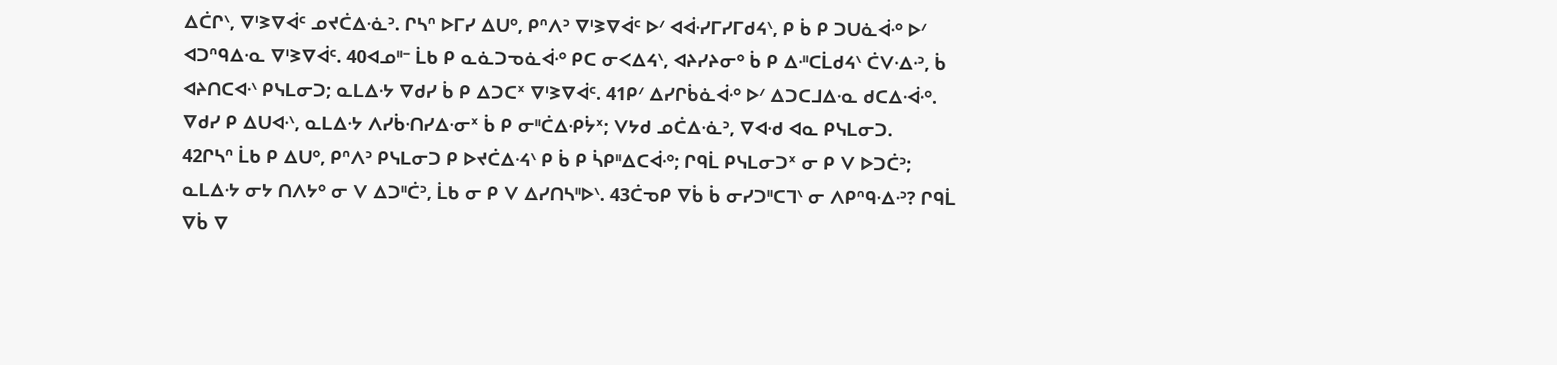ᐃᑖᒋᐠ, ᐁᑊᕒᐁᐋᒼ ᓄᔪᑖᐃᐧᓈᐣ. ᒋᓴᐢ ᐅᒥᓯ ᐃᑌᐤ, ᑭᐢᐱᐣ ᐁᑊᕒᐁᐋᒼ ᐅᐟ ᐊᐋᐧᓯᒥᓯᒥᑯᔦᐠ, ᑭ ᑳ ᑭ ᑐᑌᓈᐋᐧᐤ ᐅᐟ ᐊᑐᐢᑫᐃᐧᓇ ᐁᑊᕒᐁᐋᒼ. 40ᐊᓄᐦᐨ ᒫᑲ ᑭ ᓇᓈᑐᓀᓈᐋᐧᐤ ᑭᑕ ᓂᐸᐃᔦᐠ, ᐊᔨᓯᔨᓂᐤ ᑳ ᑭ ᐃᐧᐦᑕᒫᑯᔦᐠ ᑖᐯᐧᐃᐧᐣ, ᑳ ᐊᔨᑎᑕᐊᐧᐠ ᑭᓭᒪᓂᑐ; ᓇᒪᐃᐧᔭ ᐁᑯᓯ ᑳ ᑭ ᐃᑐᑕᕽ ᐁᑊᕒᐁᐋᒼ. 41ᑭᐟ ᐃᓯᒋᑳᓈᐋᐧᐤ ᐅᐟ ᐃᑐᑕᒧᐃᐧᓇ ᑯᑕᐃᐧᐋᐧᐤ. ᐁᑯᓯ ᑭ ᐃᑌᐊᐧᐠ, ᓇᒪᐃᐧᔭ ᐱᓯᑳᐧᑎᓯᐃᐧᓂᕽ ᑳ ᑭ ᓂᐦᑖᐃᐧᑭᔮᕽ; ᐯᔭᑯ ᓄᑖᐃᐧᓈᐣ, ᐁᐊᐧᑯ ᐊᓇ ᑭᓭᒪᓂᑐ.
42ᒋᓴᐢ ᒫᑲ ᑭ ᐃᑌᐤ, ᑭᐢᐱᐣ ᑭᓭᒪᓂᑐ ᑭ ᐅᔪᑖᐃᐧᔦᐠ ᑭ ᑳ ᑭ ᓵᑭᐦᐃᑕᐋᐧᐤ; ᒋᑫᒫ ᑭᓭᒪᓂᑐᕽ ᓂ ᑭ ᐯ ᐅᑐᑖᐣ; ᓇᒪᐃᐧᔭ ᓂᔭ ᑎᐱᔭᐤ ᓂ ᐯ ᐃᑐᐦᑖᐣ, ᒫᑲ ᓂ ᑭ ᐯ ᐃᓯᑎᓴᐦᐅᐠ. 43ᑖᓀᑭ ᐁᑳ ᑳ ᓂᓯᑐᐦᑕᒣᐠ ᓂ ᐱᑭᐢᑫᐧᐃᐧᐣ? ᒋᑫᒫ ᐁᑳ ᐁ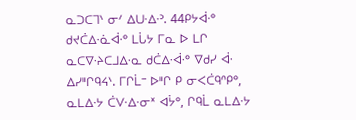ᓇᑐᑕᒣᐠ ᓂᐟ ᐃᑌᐧᐃᐧᐣ. 44ᑭᔭᐋᐧᐤ ᑯᔪᑖᐃᐧᓈᐋᐧᐤ ᒪᒑᔭ ᒥᓇ ᐅ ᒪᒋ ᓇᑕᐁᐧᔨᑕᒧᐃᐧᓇ ᑯᑖᐃᐧᐋᐧᐤ ᐁᑯᓯ ᐋᐧ ᐃᓯᐦᒋᑫᔦᐠ. ᒥᒋᒫᐨ ᐅᐦᒋ ᑭ ᓂᐸᑖᑫᐢᑭᐤ, ᓇᒪᐃᐧᔭ ᑖᐯᐧᐃᐧᓂᕽ ᐊᔮᐤ, ᒋᑫᒫ ᓇᒪᐃᐧᔭ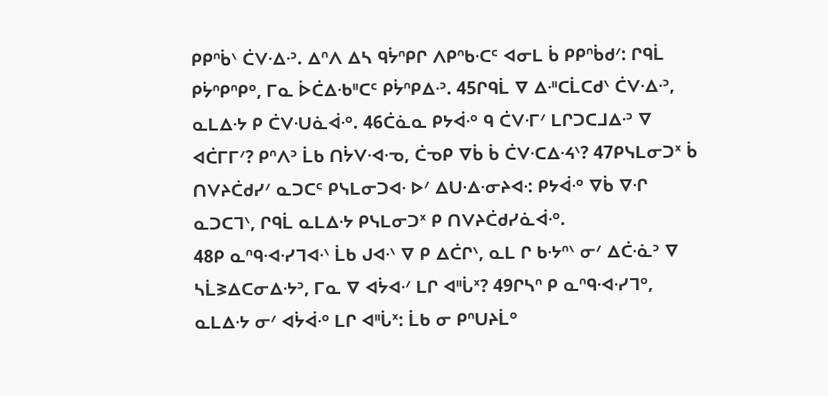ᑭᑭᐢᑳᐠ ᑖᐯᐧᐃᐧᐣ. ᐃᐢᐱ ᐃᓴ ᑫᔮᐢᑭᒋ ᐱᑭᐢᑲᐧᑕᒼ ᐊᓂᒪ ᑳ ᑭᑭᐢᑳᑯᐟ: ᒋᑫᒫ ᑭᔮᐢᑭᐢᑭᐤ, ᒥᓇ ᐆᑖᐃᐧᑲᐦᑕᒼ ᑭᔮᐢᑭᐃᐧᐣ. 45ᒋᑫᒫ ᐁ ᐃᐧᐦᑕᒫᑕᑯᐠ ᑖᐯᐧᐃᐧᐣ, ᓇᒪᐃᐧᔭ ᑭ ᑖᐯᐧᑌᓈᐋᐧᐤ. 46ᑖᓈᓇ ᑭᔭᐋᐧᐤ ᑫ ᑖᐯᐧᒥᐟ ᒪᒋᑐᑕᒧᐃᐧᐣ ᐁ ᐊᑖᒥᒥᐟ? ᑭᐢᐱᐣ ᒫᑲ ᑎᔮᐯᐧᐊᐧᓀ, ᑖᓀᑭ ᐁᑳ ᑳ ᑖᐯᐧᑕᐃᐧᔦᐠ? 47ᑭᓭᒪᓂᑐᕽ ᑳ ᑎᐯᔨᑖᑯᓯᐟ ᓇᑐᑕᒼ ᑭᓭᒪᓂᑐᐊᐧ ᐅᐟ ᐃᑌᐧᐃᐧᓂᔨᐊᐧ: ᑭᔭᐋᐧᐤ ᐁᑳ ᐁᐧᒋ ᓇᑐᑕᒣᐠ, ᒋᑫᒫ ᓇᒪᐃᐧᔭ ᑭᓭᒪᓂᑐᕽ ᑭ ᑎᐯᔨᑖᑯᓯᓈᐋᐧᐤ.
48ᑭ ᓇᐢᑫᐧᐊᐧᓯᒣᐊᐧᐠ ᒫᑲ ᒍᐊᐧᐠ ᐁ ᑭ ᐃᑖᒋᐠ, ᓇᒪ ᒋ ᑲᐧᔭᐢᐠ ᓂᐟ ᐃᑖᐧᓈᐣ ᐁ ᓴᒫᕒᐃᑕᓂᐃᐧᔭᐣ, ᒥᓇ ᐁ ᐊᔮᐊᐧᐟ ᒪᒋ ᐊᐦᒑᕽ? 49ᒋᓴᐢ ᑭ ᓇᐢᑫᐧᐊᐧᓯᒣᐤ, ᓇᒪᐃᐧᔭ ᓂᐟ ᐊᔮᐋᐧᐤ ᒪᒋ ᐊᐦᒑᕽ: ᒫᑲ ᓂ ᑭᐢᑌᔨᒫᐤ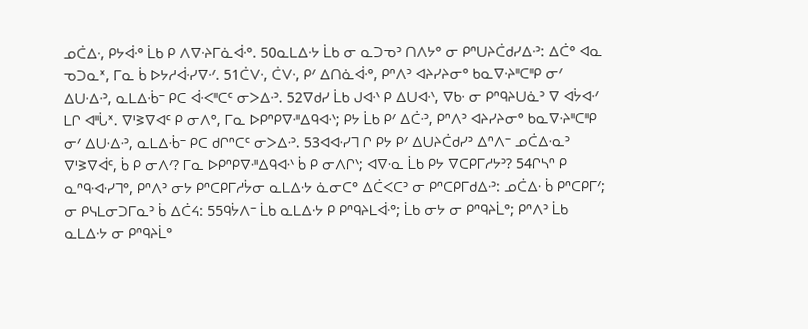ᓄᑖᐃᐧ, ᑭᔭᐋᐧᐤ ᒫᑲ ᑭ ᐱᐁᐧᔨᒥᓈᐋᐧᐤ. 50ᓇᒪᐃᐧᔭ ᒫᑲ ᓂ ᓇᑐᓀᐣ ᑎᐱᔭᐤ ᓂ ᑭᐢᑌᔨᑖᑯᓯᐃᐧᐣ: ᐃᑖᐤ ᐊᓇ ᓀᑐᓇᕽ, ᒥᓇ ᑳ ᐅᔭᓱᐋᐧᓯᐁᐧᐟ. 51ᑖᐯᐧ, ᑖᐯᐧ, ᑭᐟ ᐃᑎᓈᐋᐧᐤ, ᑭᐢᐱᐣ ᐊᔨᓯᔨᓂᐤ ᑲᓇᐁᐧᔨᐦᑕᐦᑭ ᓂᐟ ᐃᑌᐧᐃᐧᐣ, ᓇᒪᐃᐧᑳᐨ ᑭᑕ ᐋᐧᐸᐦᑕᒼ ᓂᐳᐃᐧᐣ. 52ᐁᑯᓯ ᒫᑲ ᒍᐊᐧᐠ ᑭ ᐃᑌᐊᐧᐠ, ᐁᑲᐧ ᓂ ᑭᐢᑫᔨᑌᓈᐣ ᐁ ᐊᔮᐊᐧᐟ ᒪᒋ ᐊᐦᒑᕽ. ᐁᑊᕒᐁᐊᒼ ᑭ ᓂᐱᐤ, ᒥᓇ ᐅᑭᐢᑭᐁᐧᐦᐃᑫᐊᐧᐠ; ᑭᔭ ᒫᑲ ᑭᐟ ᐃᑖᐧᐣ, ᑭᐢᐱᐣ ᐊᔨᓯᔨᓂᐤ ᑲᓇᐁᐧᔨᐦᑕᐦᑭ ᓂᐟ ᐃᑌᐧᐃᐧᐣ, ᓇᒪᐃᐧᑳᐨ ᑭᑕ ᑯᒋᐢᑕᒼ ᓂᐳᐃᐧᐣ. 53ᐊᐊᐧᓯᒣ ᒋ ᑭᔭ ᑭᐟ ᐃᑌᔨᑖᑯᓯᐣ ᐃᐢᐱᐨ ᓄᑖᐃᐧᓇᐣ ᐁᑊᕒᐁᐋᒼ, ᑳ ᑭ ᓂᐱᐟ? ᒥᓇ ᐅᑭᐢᑭᐁᐧᐦᐃᑫᐊᐧᐠ ᑳ ᑭ ᓂᐱᒋᐠ; ᐊᐁᐧᓇ ᒫᑲ ᑭᔭ ᐁᑕᑭᒥᓱᔭᐣ? 54ᒋᓴᐢ ᑭ ᓇᐢᑫᐧᐊᐧᓯᒣᐤ, ᑭᐢᐱᐣ ᓂᔭ ᑭᐢᑕᑭᒥᓱᔮᓂ ᓇᒪᐃᐧᔭ ᓈᓂᑕᐤ ᐃᑖᐸᑕᐣ ᓂ ᑭᐢᑕᑭᒥᑯᐃᐧᐣ: ᓄᑖᐃᐧ ᑳ ᑭᐢᑕᑭᒥᐟ; ᓂ ᑭᓭᒪᓂᑐᒥᓇᐣ ᑳ ᐃᑖᔦ: 55ᑫᔮᐱᐨ ᒫᑲ ᓇᒪᐃᐧᔭ ᑭ ᑭᐢᑫᔨᒪᐋᐧᐤ; ᒫᑲ ᓂᔭ ᓂ ᑭᐢᑫᔨᒫᐤ; ᑭᐢᐱᐣ ᒫᑲ ᓇᒪᐃᐧᔭ ᓂ ᑭᐢᑫᔨᒫᐤ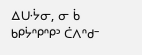ᐃᑌᐧᔮᓂ, ᓂ ᑳ ᑲᑭᔮᐢᑭᐢᑭᐣ ᑖᐱᐢᑯᐨ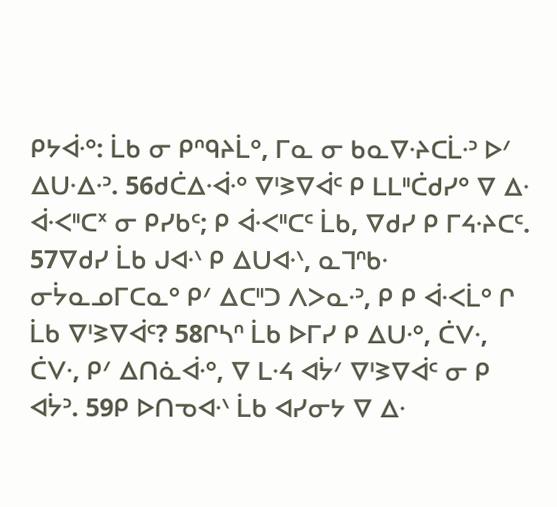ᑭᔭᐋᐧᐤ: ᒫᑲ ᓂ ᑭᐢᑫᔨᒫᐤ, ᒥᓇ ᓂ ᑲᓇᐁᐧᔨᑕᒫᐧᐣ ᐅᐟ ᐃᑌᐧᐃᐧᐣ. 56ᑯᑖᐃᐧᐋᐧᐤ ᐁᑊᕒᐁᐋᒼ ᑭ ᒪᒪᐦᑖᑯᓯᐤ ᐁ ᐃᐧ ᐋᐧᐸᐦᑕᕽ ᓂ ᑭᓯᑲᒼ; ᑭ ᐋᐧᐸᐦᑕᒼ ᒫᑲ, ᐁᑯᓯ ᑭ ᒥᔦᐧᔨᑕᒼ. 57ᐁᑯᓯ ᒫᑲ ᒍᐊᐧᐠ ᑭ ᐃᑌᐊᐧᐠ, ᓇᒣᐢᑲᐧ ᓂᔮᓇᓄᒥᑕᓇᐤ ᑭᐟ ᐃᑕᐦᑐ ᐱᐳᓇᐧᐣ, ᑭ ᑭ ᐋᐧᐸᒫᐤ ᒋ ᒫᑲ ᐁᑊᕒᐁᐋᒼ? 58ᒋᓴᐢ ᒫᑲ ᐅᒥᓯ ᑭ ᐃᑌᐧᐤ, ᑖᐯᐧ, ᑖᐯᐧ, ᑭᐟ ᐃᑎᓈᐋᐧᐤ, ᐁ ᒪᐧᔦ ᐊᔮᐟ ᐁᑊᕒᐁᐋᒼ ᓂ ᑭ ᐊᔮᐣ. 59ᑭ ᐅᑎᓀᐊᐧᐠ ᒫᑲ ᐊᓯᓂᔭ ᐁ ᐃᐧ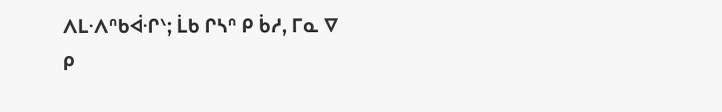ᐱᒪᐧᐱᐢᑲᐋᐧᒋᐠ; ᒫᑲ ᒋᓴᐢ ᑭ ᑳᓱ, ᒥᓇ ᐁ ᑭ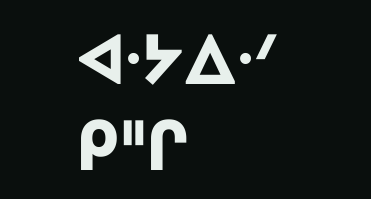ᐊᐧᔭᐃᐧᐟ ᑭᐦᒋ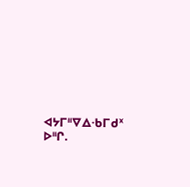ᐊᔭᒥᐦᐁᐃᐧᑲᒥᑯᕽ ᐅᐦᒋ.